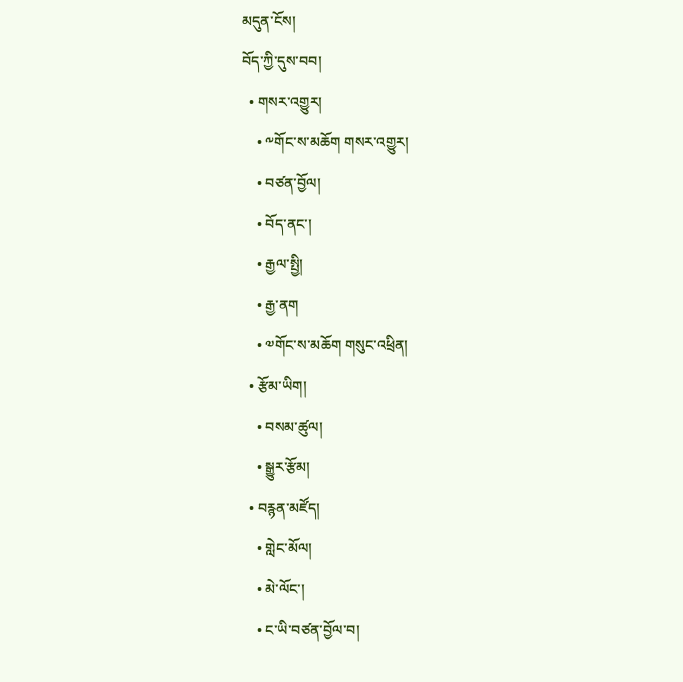མདུན་ངོས།
བོད་ཀྱི་དུས་བབ།
  • གསར་འགྱུར།
    • ༸གོང་ས་མཆོག གསར་འགྱུར།
    • བཙན་བྱོལ།
    • བོད་ནང་།
    • རྒྱལ་སྤྱི།
    • རྒྱ་ནག
    • ༧གོང་ས་མཆོག གསུང་འཕྲིན།
  • རྩོམ་ཡིག།
    • བསམ་ཚུལ།
    • སྒྱུར་རྩོམ།
  • བརྙན་མཛོད།
    • གླེང་མོལ།
    • མེ་ལོང་།
    • ང་ཡི་བཙན་བྱོལ་བ།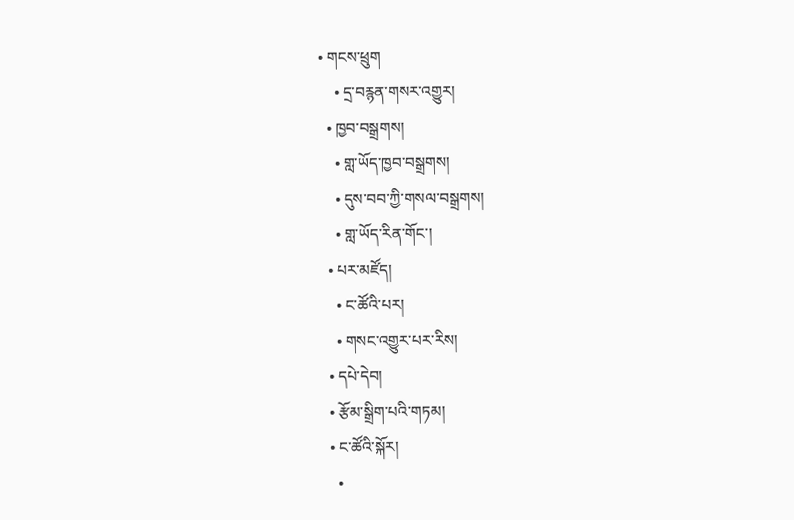• གངས་ཕྲུག
    • དྲ་བརྙན་གསར་འགྱུར།
  • ཁྱབ་བསྒྲགས།
    • གླ་ཡོད་ཁྱབ་བསྒྲགས།
    • དུས་བབ་ཀྱི་གསལ་བསྒྲགས།
    • གླ་ཡོད་རིན་གོང་།
  • པར་མཛོད།
    • ང་ཚོའི་པར།
    • གསང་འགྱུར་པར་རིས།
  • དཔེ་དེབ།
  • རྩོམ་སྒྲིག་པའི་གཏམ།
  • ང་ཚོའི་སྐོར།
    •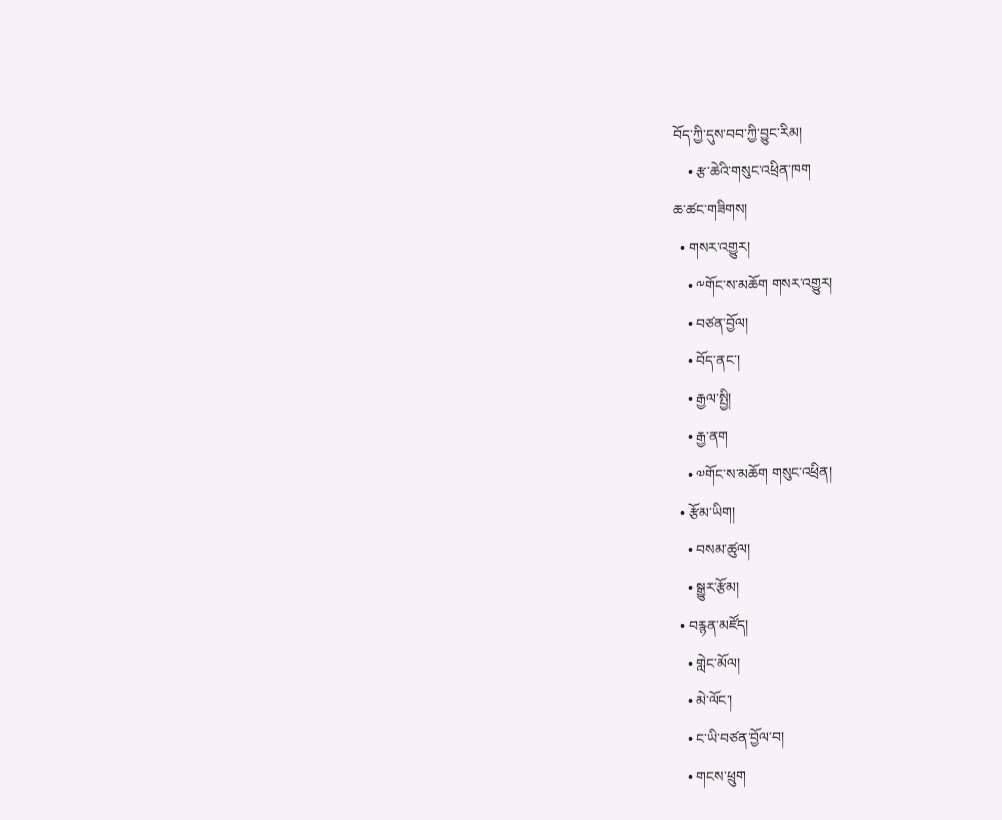བོད་ཀྱི་དུས་བབ་ཀྱི་བྱུང་རིམ།
    • རྩ་ཆེའི་གསུང་འཕྲིན་ཁག
ཆ་ཚང་གཟིགས།
  • གསར་འགྱུར།
    • ༸གོང་ས་མཆོག གསར་འགྱུར།
    • བཙན་བྱོལ།
    • བོད་ནང་།
    • རྒྱལ་སྤྱི།
    • རྒྱ་ནག
    • ༧གོང་ས་མཆོག གསུང་འཕྲིན།
  • རྩོམ་ཡིག།
    • བསམ་ཚུལ།
    • སྒྱུར་རྩོམ།
  • བརྙན་མཛོད།
    • གླེང་མོལ།
    • མེ་ལོང་།
    • ང་ཡི་བཙན་བྱོལ་བ།
    • གངས་ཕྲུག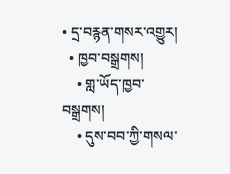• དྲ་བརྙན་གསར་འགྱུར།
  • ཁྱབ་བསྒྲགས།
    • གླ་ཡོད་ཁྱབ་བསྒྲགས།
    • དུས་བབ་ཀྱི་གསལ་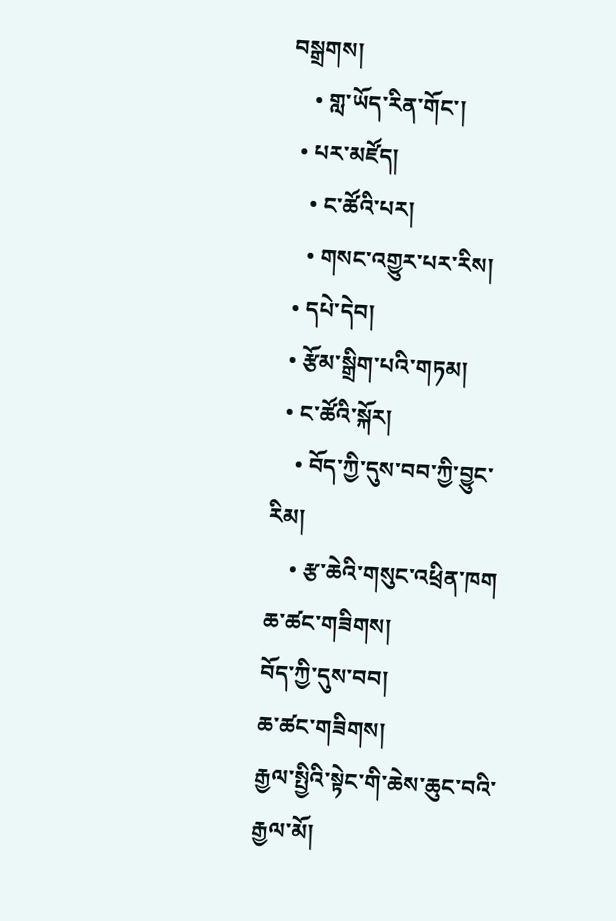བསྒྲགས།
    • གླ་ཡོད་རིན་གོང་།
  • པར་མཛོད།
    • ང་ཚོའི་པར།
    • གསང་འགྱུར་པར་རིས།
  • དཔེ་དེབ།
  • རྩོམ་སྒྲིག་པའི་གཏམ།
  • ང་ཚོའི་སྐོར།
    • བོད་ཀྱི་དུས་བབ་ཀྱི་བྱུང་རིམ།
    • རྩ་ཆེའི་གསུང་འཕྲིན་ཁག
ཆ་ཚང་གཟིགས།
བོད་ཀྱི་དུས་བབ།
ཆ་ཚང་གཟིགས།
རྒྱལ་སྤྱིའི་སྟེང་གི་ཆེས་ཆུང་བའི་རྒྱལ་མོ།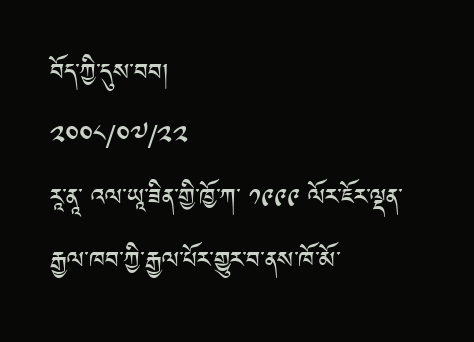བོད་ཀྱི་དུས་བབ།
༢༠༠༨/༠༧/༢༢
རཱ་ནཱ་ འལ་ཡཱ་ཟིན་གྱི་ཁྱོ་ཀ་ ༡༩༩༩ ལོར་ཇོར་ལྡན་རྒྱལ་ཁབ་ཀྱི་རྒྱལ་པོར་གྱུར་བ་ནས་ཁོ་མོ་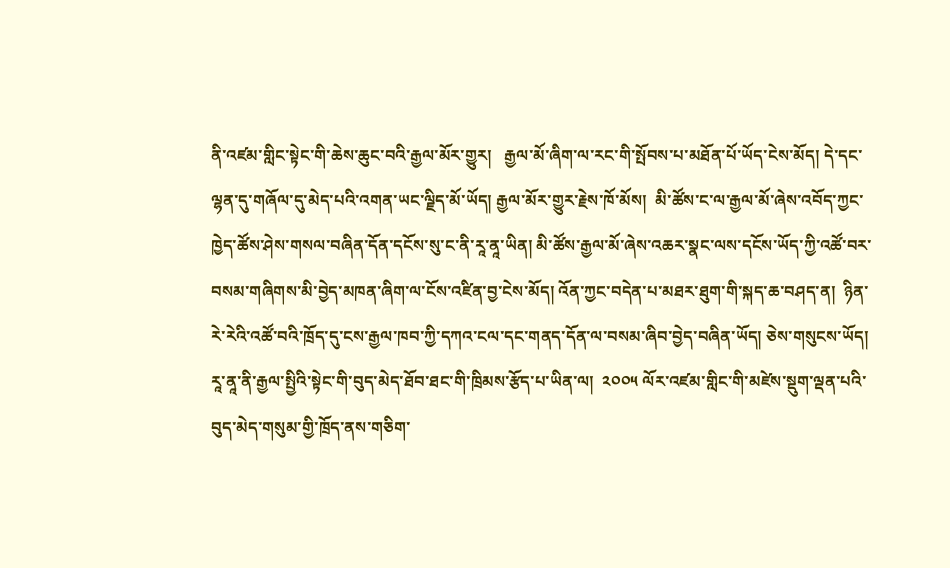ནི་འཛམ་གླིང་སྟེང་གི་ཆེས་ཆུང་བའི་རྒྱལ་མོར་གྱུར།   རྒྱལ་མོ་ཞིག་ལ་རང་གི་སྤོབས་པ་མཐོན་པོ་ཡོད་ངེས་མོད། དེ་དང་ལྷན་དུ་གཞོལ་དུ་མེད་པའི་འགན་ཡང་ལྗིད་མོ་ཡོད། རྒྱལ་མོར་གྱུར་རྗེས་ཁོ་མོས།  མི་ཚོས་ང་ལ་རྒྱལ་མོ་ཞེས་འབོད་ཀྱང་ཁྱེད་ཚོས་ཤེས་གསལ་བཞིན་དོན་དངོས་སུ་ང་ནི་རཱ་ནཱ་ཡིན། མི་ཚོས་རྒྱལ་མོ་ཞེས་འཆར་སྣང་ལས་དངོས་ཡོད་ཀྱི་འཚོ་བར་བསམ་གཞིགས་མི་བྱེད་མཁན་ཞིག་ལ་ངོས་འཛིན་བྱ་ངེས་མོད། འོན་ཀྱང་བདེན་པ་མཐར་ཐུག་གི་སྐད་ཆ་བཤད་ན།  ཉིན་རེ་རེའི་འཚོ་བའི་ཁྲོད་དུ་ངས་རྒྱལ་ཁབ་ཀྱི་དཀའ་ངལ་དང་གནད་དོན་ལ་བསམ་ཞིབ་བྱེད་བཞིན་ཡོད། ཅེས་གསུངས་ཡོད།
རཱ་ནཱ་ནི་རྒྱལ་སྤྱིའི་སྟེང་གི་བུད་མེད་ཐོབ་ཐང་གི་ཁྲིམས་རྩོད་པ་ཡིན་ལ།  ༢༠༠༥ ལོར་འཛམ་གླིང་གི་མཛེས་སྡུག་ལྡན་པའི་བུད་མེད་གསུམ་གྱི་ཁྲོད་ནས་གཅིག་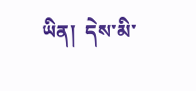ཡིན།  དེས་མི་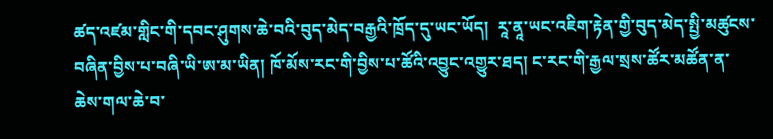ཚད་འཛམ་གླིང་གི་དབང་ཤུགས་ཆེ་བའི་བུད་མེད་བརྒྱའི་ཁྲོད་དུ་ཡང་ཡོད།  རཱ་ནཱ་ཡང་འཇིག་རྟེན་གྱི་བུད་མེད་སྤྱི་མཚུངས་བཞིན་བྱིས་པ་བཞི་ཡི་ཨ་མ་ཡིན། ཁོ་མོས་རང་གི་བྱིས་པ་ཚོའི་འབྱུང་འགྱུར་ཐད། ང་རང་གི་རྒྱལ་སྲས་ཚོར་མཚོན་ན་ཆེས་གལ་ཆེ་བ་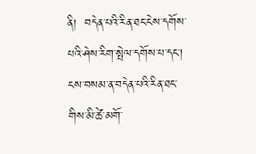ནི།  བདེན་པའི་རིན་ཐང་ངེས་དགོས་པའི་ཤེས་རིག་སྤེལ་དགོས་པ་དང་།  ངས་བསམ་ན་བདེན་པའི་རིན་ཐང་གིས་མི་ཚེ་མགོ་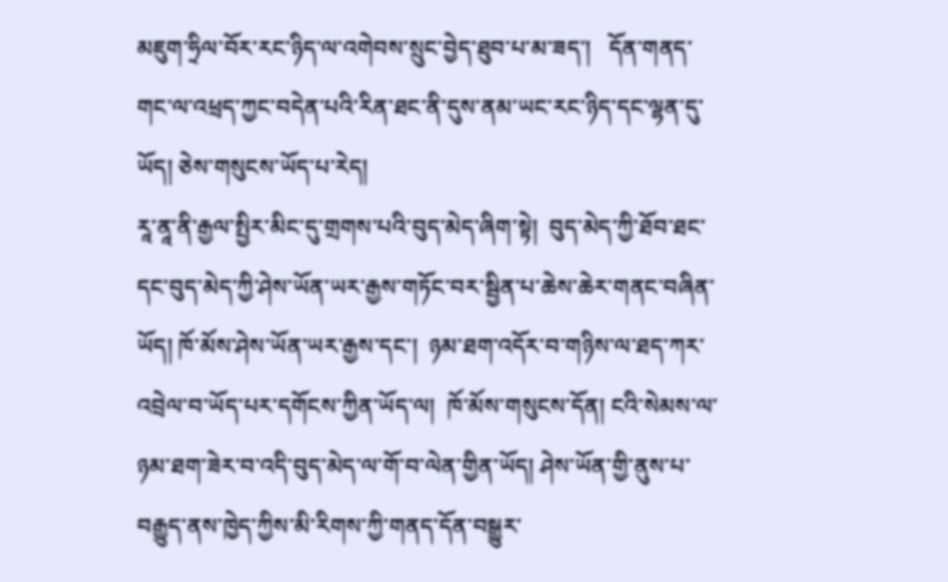མཇུག་ཧྲིལ་བོར་རང་ཉིད་ལ་འགེབས་སྲུང་བྱེད་ཐུབ་པ་མ་ཟད་།   དོན་གནད་གང་ལ་འཕྲད་ཀྱང་བདེན་པའི་རིན་ཐང་ནི་དུས་ནམ་ཡང་རང་ཉིད་དང་ལྷན་དུ་ཡོད། ཅེས་གསུངས་ཡོད་པ་རེད།
རཱ་ནཱ་ནི་རྒྱལ་སྤྱིར་མིང་དུ་གྲགས་པའི་བུད་མེད་ཞིག་སྟེ།  བུད་མེད་ཀྱི་ཐོབ་ཐང་དང་བུད་མེད་ཀྱི་ཤེས་ཡོན་ཡར་རྒྱས་གཏོང་བར་སྦྱིན་པ་ཆེས་ཆེར་གནང་བཞིན་ཡོད། ཁོ་མོས་ཤེས་ཡོན་ཡར་རྒྱས་དང་།  ཉམ་ཐག་འདོར་བ་གཉིས་ལ་ཐད་ཀར་འབྲེལ་བ་ཡོད་པར་དགོངས་ཀྱིན་ཡོད་ལ།  ཁོ་མོས་གསུངས་དོན། ངའི་སེམས་ལ་ཉམ་ཐག་ཟེར་བ་འདི་བུད་མེད་ལ་གོ་བ་ལེན་གྱིན་ཡོད། ཤེས་ཡོན་གྱི་ནུས་པ་བརྒྱུད་ནས་ཁྱེད་ཀྱིས་མི་རིགས་ཀྱི་གནད་དོན་བསྒྱུར་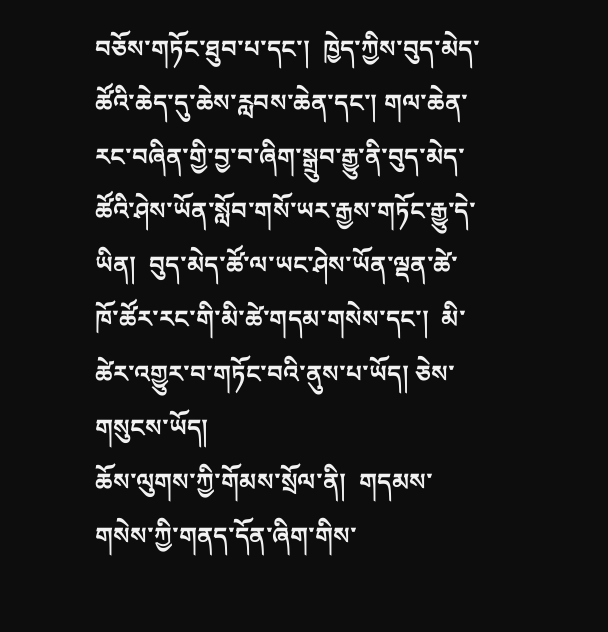བཅོས་གཏོང་ཐུབ་པ་དང་།  ཁྱེད་ཀྱིས་བུད་མེད་ཚོའི་ཆེད་དུ་ཆེས་རླབས་ཆེན་དང་། གལ་ཆེན་རང་བཞིན་གྱི་བྱ་བ་ཞིག་སྒྲུབ་རྒྱུ་ནི་བུད་མེད་ཚོའི་ཤེས་ཡོན་སློབ་གསོ་ཡར་རྒྱས་གཏོང་རྒྱུ་དེ་ཡིན།  བུད་མེད་ཚོ་ལ་ཡང་ཤེས་ཡོན་ལྡན་ཚེ་ཁོ་ཚོར་རང་གི་མི་ཚེ་གདམ་གསེས་དང་།  མི་ཚེར་འགྱུར་བ་གཏོང་བའི་ནུས་པ་ཡོད། ཅེས་གསུངས་ཡོད།
ཆོས་ལུགས་ཀྱི་གོམས་སྲོལ་ནི།  གདམས་གསེས་ཀྱི་གནད་དོན་ཞིག་གིས་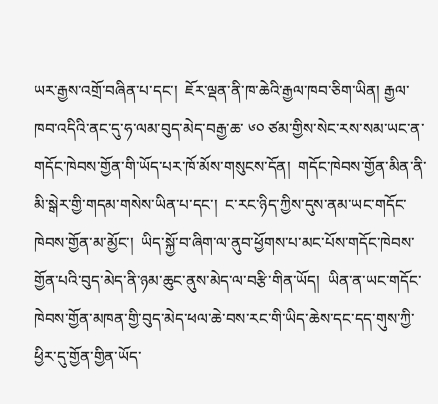ཡར་རྒྱས་འགྲོ་བཞིན་པ་དང་།  ཇོར་ལྡན་ནི་ཁ་ཆེའི་རྒྱལ་ཁབ་ཅིག་ཡིན། རྒྱལ་ཁབ་འདིའི་ནང་དུ་ཧ་ལམ་བུད་མེད་བརྒྱ་ཆ་ ༦༠ ཙམ་གྱིས་སེང་རས་སམ་ཡང་ན་གདོང་ཁེབས་གྱོན་གི་ཡོད་པར་ཁོ་མོས་གསུངས་དོན།  གདོང་ཁེབས་གྱོན་མིན་ནི་མི་སྒེར་གྱི་གདམ་གསེས་ཡིན་པ་དང་།  ང་རང་ཉིད་ཀྱིས་དུས་ནམ་ཡང་གདོང་ཁེབས་གྱོན་མ་མྱོང་།  ཡིད་སྐྱོ་བ་ཞིག་ལ་ནུབ་ཕྱོགས་པ་མང་པོས་གདོང་ཁེབས་གྱོན་པའི་བུད་མེད་ནི་ཉམ་ཆུང་ནུས་མེད་ལ་བརྩི་གིན་ཡོད།  ཡིན་ན་ཡང་གདོང་ཁེབས་གྱོན་མཁན་གྱི་བུད་མེད་ཕལ་ཆེ་བས་རང་གི་ཡིད་ཆེས་དང་དད་གུས་ཀྱི་ཕྱིར་དུ་གྱོན་གྱིན་ཡོད་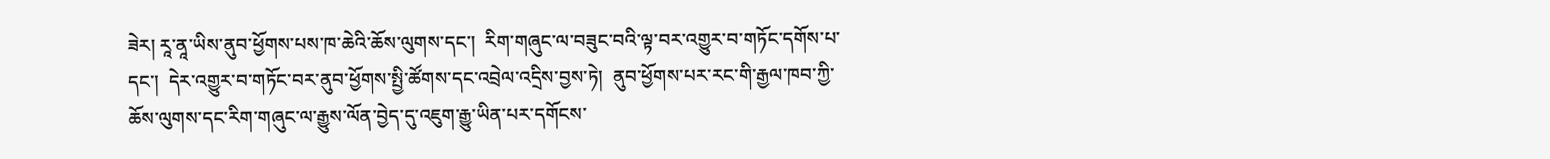ཟེར། རཱ་ནཱ་ཡིས་ནུབ་ཕྱོགས་པས་ཁ་ཆེའི་ཆོས་ལུགས་དང་།  རིག་གཞུང་ལ་བཟུང་བའི་ལྟ་བར་འགྱུར་བ་གཏོང་དགོས་པ་དང་།  དེར་འགྱུར་བ་གཏོང་བར་ནུབ་ཕྱོགས་སྤྱི་ཚོགས་དང་འབྲེལ་འདྲིས་བྱས་ཏེ།  ནུབ་ཕྱོགས་པར་རང་གི་རྒྱལ་ཁབ་ཀྱི་ཆོས་ལུགས་དང་རིག་གཞུང་ལ་རྒྱུས་ལོན་བྱེད་དུ་འཇུག་རྒྱུ་ཡིན་པར་དགོངས་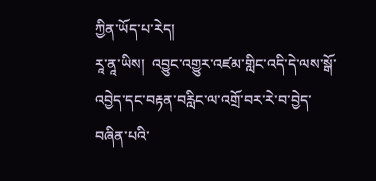ཀྱིན་ཡོད་པ་རེད།
རཱ་ནཱ་ཡིས།  འབྱུང་འགྱུར་འཛམ་གླིང་འདི་དེ་ལས་སྒོ་འབྱེད་དང་བརྟན་བརླིང་ལ་འགྲོ་བར་རེ་བ་བྱེད་བཞིན་པའི་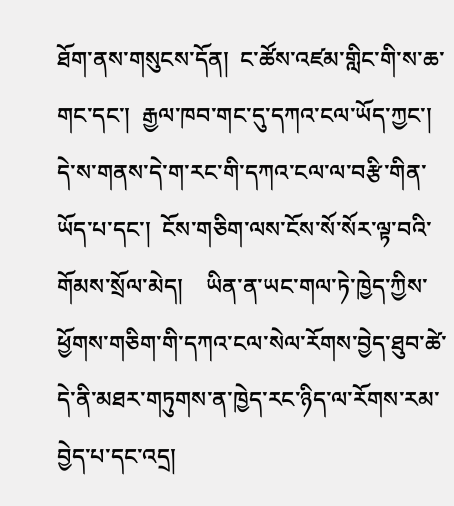ཐོག་ནས་གསུངས་དོན།  ང་ཚོས་འཛམ་གླིང་གི་ས་ཆ་གང་དང་།  རྒྱལ་ཁབ་གང་དུ་དཀའ་ངལ་ཡོད་ཀྱང་།  དེ་ས་གནས་དེ་ག་རང་གི་དཀའ་ངལ་ལ་བརྩི་གིན་ཡོད་པ་དང་།  ངོས་གཅིག་ལས་ངོས་སོ་སོར་ལྟ་བའི་གོམས་སྲོལ་མེད།    ཡིན་ན་ཡང་གལ་ཏེ་ཁྱེད་ཀྱིས་ཕྱོགས་གཅིག་གི་དཀའ་ངལ་སེལ་རོགས་བྱེད་ཐུབ་ཚེ་དེ་ནི་མཐར་གཏུགས་ན་ཁྱེད་རང་ཉིད་ལ་རོགས་རམ་བྱེད་པ་དང་འདྲ།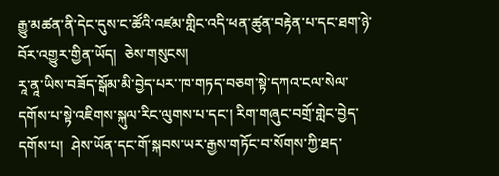རྒྱུ་མཚན་ནི་དེང་དུས་ང་ཚོའི་འཛམ་གླིང་འདི་ཕན་ཚུན་བརྟེན་པ་དང་ཐག་ཉེ་བོར་འགྱུར་གྱིན་ཡོད།  ཅེས་གསུངས།
རཱ་ནཱ་ཡིས་བཟོད་སྒོམ་མི་བྱེད་པར་་ཁ་གཏད་བཅག་སྟེ་དཀའ་ངལ་སེལ་དགོས་པ་སྟེ་འཇིགས་སྐུལ་རིང་ལུགས་པ་དང་། རིག་གཞུང་བགྲོ་གླེང་བྱེད་དགོས་པ།  ཤེས་ཡོན་དང་གོ་སྐབས་ཡར་རྒྱས་གཏོང་བ་སོགས་ཀྱི་ཐད་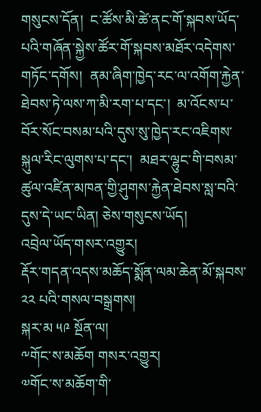གསུངས་དོན།  ང་ཚོས་མི་ཚེ་ནང་གོ་སྐབས་ཡོད་པའི་གཞོན་སྐྱེས་ཚོར་གོ་སྐབས་མཐོར་འདེགས་གཏོང་དགོས།  ནམ་ཞིག་ཁྱེད་རང་ལ་འགོག་རྐྱེན་ཐེབས་ཏེ་ལས་ཀ་མི་རག་པ་དང་།  མ་འོངས་པ་བོར་སོང་བསམ་པའི་དུས་སུ་ཁྱེད་རང་འཇིགས་སྐུལ་རིང་ལུགས་པ་དང་།  མཐར་ལྷུང་གི་བསམ་ཚུལ་འཛིན་མཁན་གྱི་ཤུགས་རྐྱེན་ཐེབས་སླ་བའི་དུས་དེ་ཡང་ཡིན། ཅེས་གསུངས་ཡོད།
འབྲེལ་ཡོད་གསར་འགྱུར།
རྡོར་གདན་འདས་མཆོད་སྨོན་ལམ་ཆེན་མོ་སྐབས་ ༢༢ པའི་གསལ་བསྒྲགས།
སྐར་མ ༥༩ སྔོན་ལ།
༸གོང་ས་མཆོག གསར་འགྱུར།
༧གོང་ས་མཆོག་གི་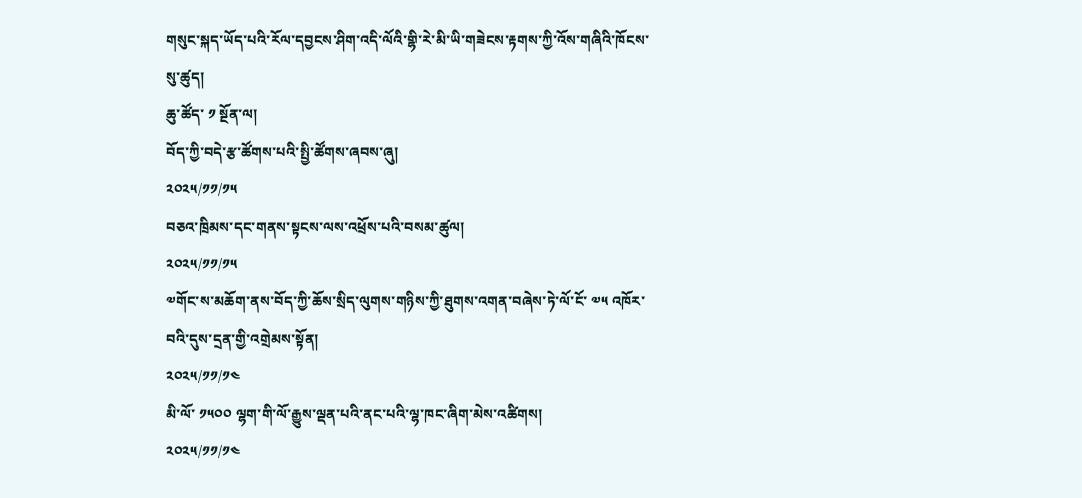གསུང་སྐད་ཡོད་པའི་རོལ་དབྱངས་ཤིག་འདི་ལོའི་གྷི་རེ་མི་ཡི་གཟེངས་རྟགས་ཀྱི་འོས་གཞིའི་ཁོངས་སུ་ཚུད།
ཆུ་ཚོད་ ༡ སྔོན་ལ།
བོད་ཀྱི་བདེ་རྩ་ཚོགས་པའི་སྤྱི་ཚོགས་ཞབས་ཞུ།
༢༠༢༥/༡༡/༡༥
བཅའ་ཁྲིམས་དང་གནས་སྟངས་ལས་འཕྲོས་པའི་བསམ་ཚུལ།
༢༠༢༥/༡༡/༡༥
༧གོང་ས་མཆོག་ནས་བོད་ཀྱི་ཆོས་སྲིད་ལུགས་གཉིས་ཀྱི་ཐུགས་འགན་བཞེས་ཏེ་ལོ་ངོ་ ༧༥ འཁོར་བའི་དུས་དྲན་གྱི་འགྲེམས་སྟོན།
༢༠༢༥/༡༡/༡༤
མི་ལོ་ ༡༥༠༠ ལྷག་གི་ལོ་རྒྱུས་ལྡན་པའི་ནང་པའི་ལྷ་ཁང་ཞིག་མེས་འཚིགས།
༢༠༢༥/༡༡/༡༤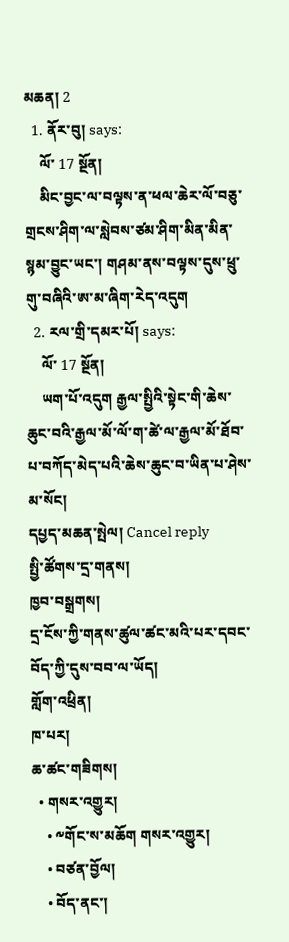མཆན། 2
  1. ནོར་བུ། says:
    ལོ་ 17 སྔོན།
    མིང་བྱང་ལ་བལྟས་ན་ཕལ་ཆེར་ལོ་བཅུ་གྲངས་ཤིག་ལ་སླེབས་ཙམ་ཤིག་མིན་མིན་སྙམ་བྱུང་ཡང་། གཤམ་ནས་བལྟས་དུས་ཕྲུ་གུ་བཞིའི་ཨ་མ་ཞིག་རེད་འདུག
  2. རལ་གྲི་དམར་པོ། says:
    ལོ་ 17 སྔོན།
    ཡག་པོ་འདུག རྒྱལ་སྤྱིའི་སྟེང་གི་ཆེས་ཆུང་བའི་རྒྱལ་མོ་ལོ་ག་ཚེ་ལ་རྒྱལ་མོ་ཐོབ་པ་བཀོད་མེད་པའི་ཆེས་ཆུང་བ་ཡིན་པ་ཤེས་མ་སོང།
དཔྱད་མཆན་སྤེལ། Cancel reply
སྤྱི་ཚོགས་དྲ་གནས།
ཁྱབ་བསྒྲགས།
དྲ་ངོས་ཀྱི་གནས་ཚུལ་ཚང་མའི་པར་དབང་བོད་ཀྱི་དུས་བབ་ལ་ཡོད།
གློག་འཕྲིན།
ཁ་པར།
ཆ་ཚང་གཟིགས།
  • གསར་འགྱུར།
    • ༸གོང་ས་མཆོག གསར་འགྱུར།
    • བཙན་བྱོལ།
    • བོད་ནང་།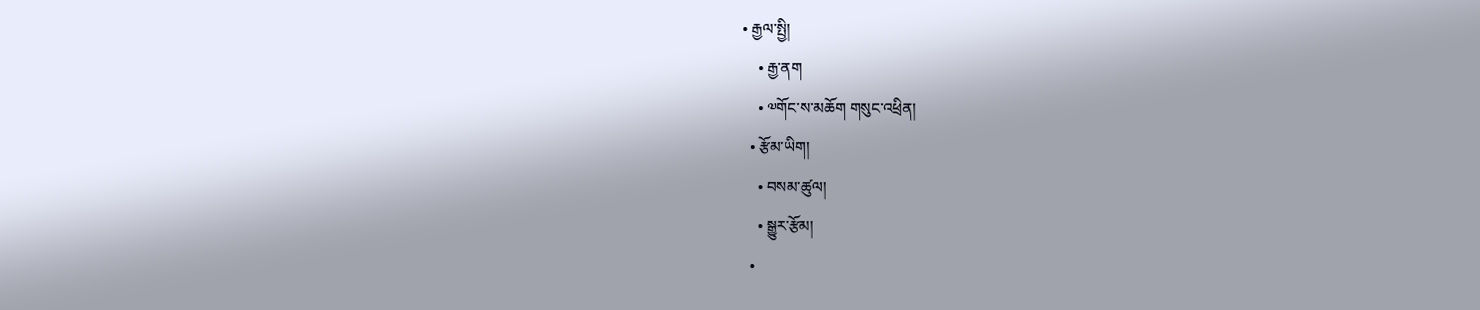• རྒྱལ་སྤྱི།
    • རྒྱ་ནག
    • ༧གོང་ས་མཆོག གསུང་འཕྲིན།
  • རྩོམ་ཡིག།
    • བསམ་ཚུལ།
    • སྒྱུར་རྩོམ།
  •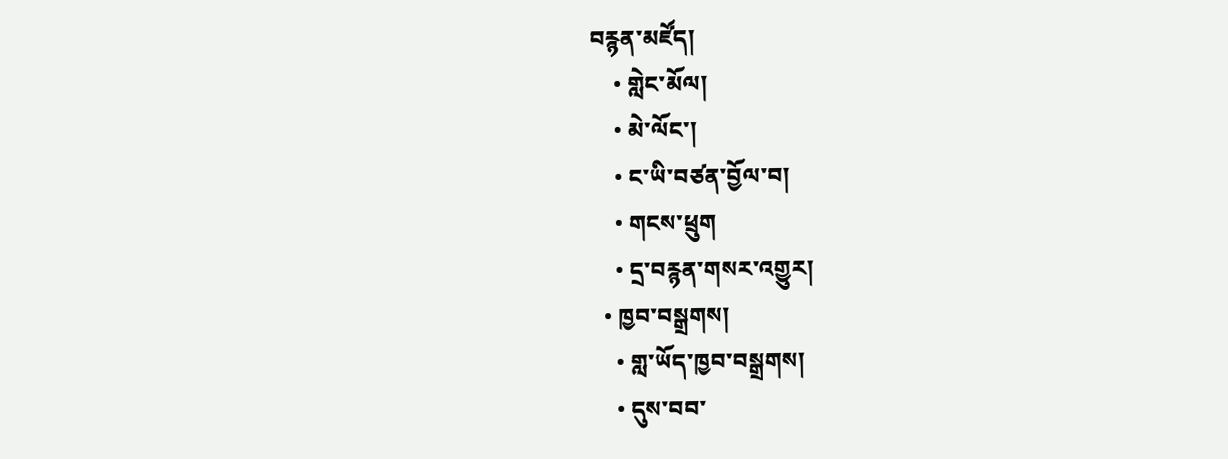བརྙན་མཛོད།
    • གླེང་མོལ།
    • མེ་ལོང་།
    • ང་ཡི་བཙན་བྱོལ་བ།
    • གངས་ཕྲུག
    • དྲ་བརྙན་གསར་འགྱུར།
  • ཁྱབ་བསྒྲགས།
    • གླ་ཡོད་ཁྱབ་བསྒྲགས།
    • དུས་བབ་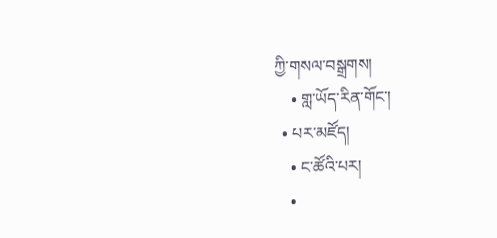ཀྱི་གསལ་བསྒྲགས།
    • གླ་ཡོད་རིན་གོང་།
  • པར་མཛོད།
    • ང་ཚོའི་པར།
    •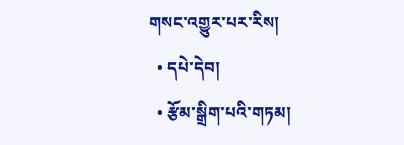གསང་འགྱུར་པར་རིས།
  • དཔེ་དེབ།
  • རྩོམ་སྒྲིག་པའི་གཏམ།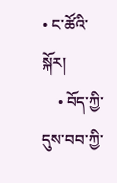• ང་ཚོའི་སྐོར།
    • བོད་ཀྱི་དུས་བབ་ཀྱི་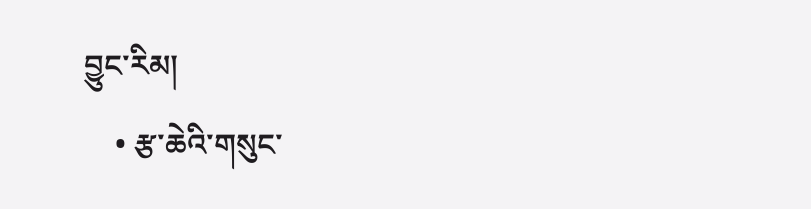བྱུང་རིམ།
    • རྩ་ཆེའི་གསུང་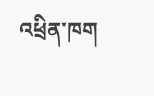འཕྲིན་ཁག